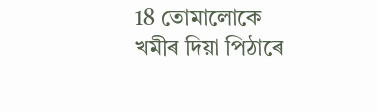18 তোমালোকে খমীৰ দিয়া পিঠাৰে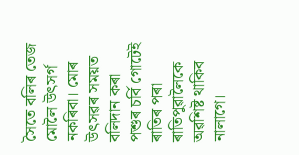সৈতে বলিৰ তেজ মোলৈ উৎসৰ্গ নকৰিবা। মোৰ উৎসৱৰ সময়ত বলিদান কৰা পশুৰ চৰ্বি গোটেই ৰাতিৰ পৰা ৰাতিপুৱালৈকে অৱশিষ্ট থাকিব নালাগে।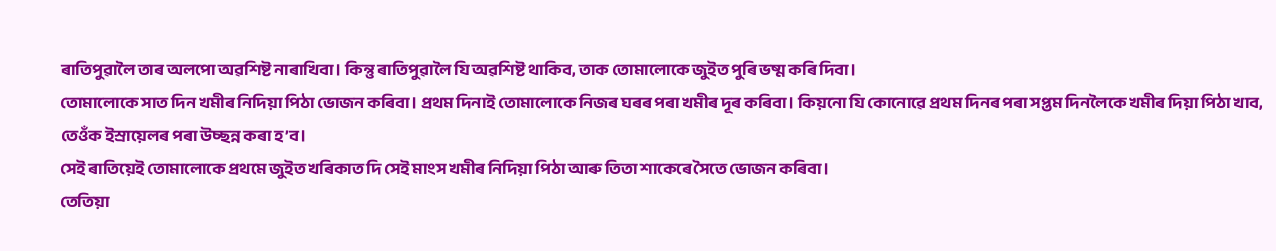ৰাতিপুৱালৈ তাৰ অলপো অৱশিষ্ট নাৰাখিবা। কিন্তু ৰাতিপুৱালৈ যি অৱশিষ্ট থাকিব, তাক তোমালোকে জুইত পুৰি ভষ্ম কৰি দিবা।
তোমালোকে সাত দিন খমীৰ নিদিয়া পিঠা ভোজন কৰিবা। প্ৰথম দিনাই তোমালোকে নিজৰ ঘৰৰ পৰা খমীৰ দূৰ কৰিবা। কিয়নো যি কোনোৱে প্ৰথম দিনৰ পৰা সপ্তম দিনলৈকে খমীৰ দিয়া পিঠা খাব, তেওঁক ইস্ৰায়েলৰ পৰা উচ্ছন্ন কৰা হ’ব।
সেই ৰাতিয়েই তোমালোকে প্রথমে জুইত খৰিকাত দি সেই মাংস খমীৰ নিদিয়া পিঠা আৰু তিতা শাকেৰে সৈতে ভোজন কৰিবা।
তেতিয়া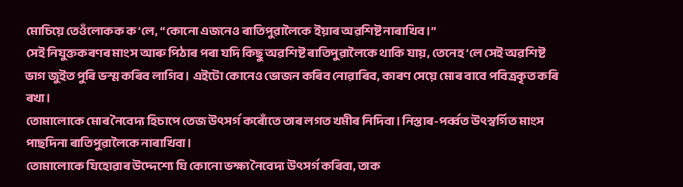মোচিয়ে তেওঁলোকক ক’লে, “কোনো এজনেও ৰাতিপুৱালৈকে ইয়াৰ অৱশিষ্ট নাৰাখিব।”
সেই নিযুক্তকৰণৰ মাংস আৰু পিঠাৰ পৰা যদি কিছু অৱশিষ্ট ৰাতিপুৱালৈকে থাকি যায়, তেনেহ’লে সেই অৱশিষ্ট ভাগ জুইত পুৰি ভস্ম কৰিব লাগিব। এইটো কোনেও ভোজন কৰিব নোৱাৰিব, কাৰণ সেয়ে মোৰ বাবে পবিত্রকৃত কৰি ৰখা।
তোমালোকে মোৰ নৈবেদ্য হিচাপে তেজ উৎসৰ্গ কৰোঁতে তাৰ লগত খমীৰ নিদিবা। নিস্তাৰ-পৰ্ব্বত উৎস্বৰ্গিত মাংস পাছদিনা ৰাতিপুৱালৈকে নাৰাখিবা।
তোমালোকে যিহোৱাৰ উদ্দেশ্যে যি কোনো ভক্ষ্য নৈবেদ্য উৎসৰ্গ কৰিবা, তাক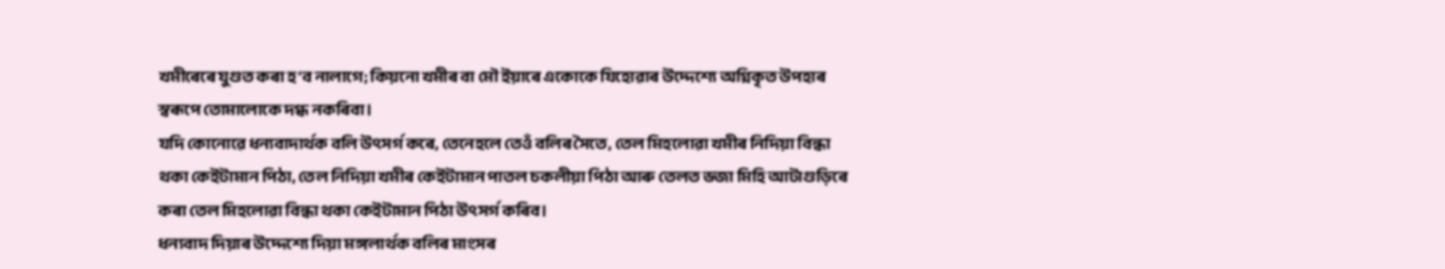খমীৰেৰে যুগুত কৰা হ’ব নালাগে; কিয়নো খমীৰ বা মৌ ইয়াৰে একোকে যিহোৱাৰ উদ্দেশ্যে অগ্নিকৃত উপহাৰ স্বৰূপে তোমালোকে দগ্ধ নকৰিবা।
যদি কোনোৱে ধন্যবাদাৰ্থক বলি উৎসৰ্গ কৰে, তেনেহলে তেওঁ বলিৰ সৈতে, তেল মিহলোৱা খমীৰ নিদিয়া বিন্ধা থকা কেইটামান পিঠা, তেল নিদিয়া খমীৰ কেইটামান পাতল চকলীয়া পিঠা আৰু তেলত ভজা মিহি আটাগুড়িৰে কৰা তেল মিহলোৱা বিন্ধা থকা কেইটামান পিঠা উৎসৰ্গ কৰিব।
ধন্যবাদ দিয়াৰ উদ্দেশ্যে দিয়া মঙ্গলাৰ্থক বলিৰ মাংসৰ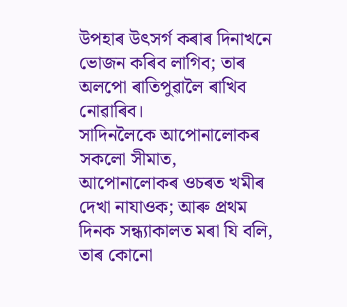উপহাৰ উৎসৰ্গ কৰাৰ দিনাখনে ভোজন কৰিব লাগিব; তাৰ অলপো ৰাতিপুৱালৈ ৰাখিব নোৱাৰিব।
সাদিনলৈকে আপোনালোকৰ সকলো সীমাত, আপোনালোকৰ ওচৰত খমীৰ দেখা নাযাওক; আৰু প্ৰথম দিনক সন্ধ্যাকালত মৰা যি বলি, তাৰ কোনো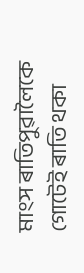মাংস ৰাতিপুৱালৈকে গোটেই ৰাতি থকা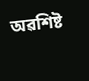অৱশিষ্ট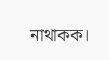নাথাকক।